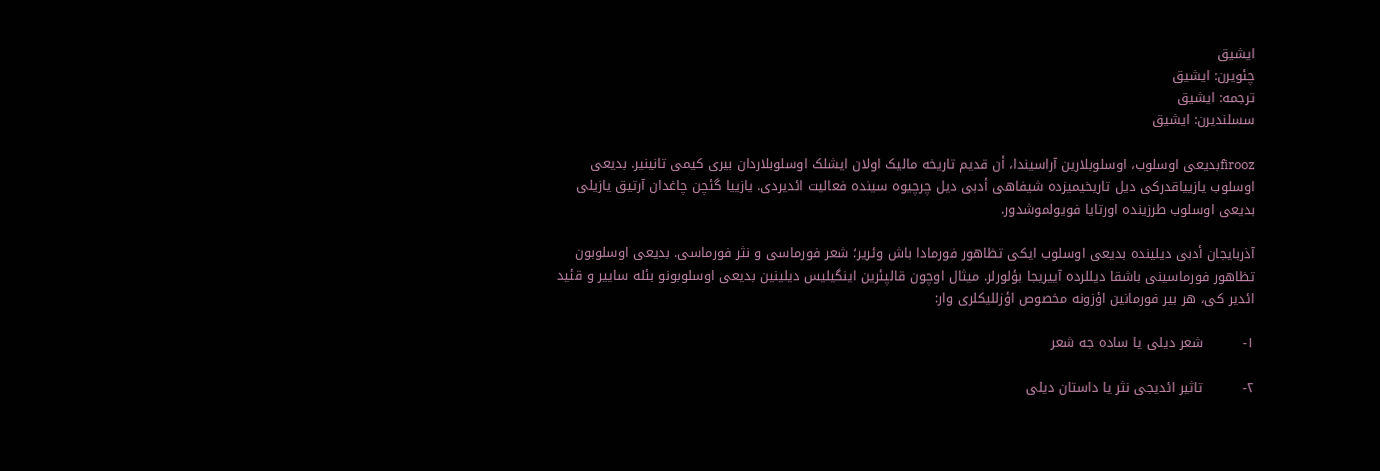ایشیق
چئویرن: ایشیق
ترجمه: ایشیق
سسلندیرن: ایشیق

firoozبدیعی اوسلوب، اوسلوبلارین آراسیندا، أن قدیم تاریخه مالیک اولان ایشلک اوسلوبلاردان بیری کیمی تانینیر. بدیعی اوسلوب یازییاقدرکی دیل تاریخیمیزده شیفاهی أدبی دیل چرچیوه سینده فعالیت ائدیردی. یازییا گئچن چاغدان آرتیق یازیلی بدیعی اوسلوب طرزینده اورتایا فویولموشدور.

آذربایجان أدبی دیلینده بدیعی اوسلوب ایکی تظاهور فورمادا باش وئریر؛ شعر فورماسی و نثر فورماسی. بدیعی اوسلوبون تظاهور فورماسینی باشقا دیللرده آییریجا بؤلورلر. میثال اوچون قالپئرین اینگیلیس دیلینین بدیعی اوسلوبونو بئله ساییر و قئید ائدیر کی، هر بیر فورمانین اؤزونه مخصوص اؤزللیکلری وار:

۱-         شعر دیلی یا ساده جه شعر

۲-         تاثیر ائدیجی نثر یا داستان دیلی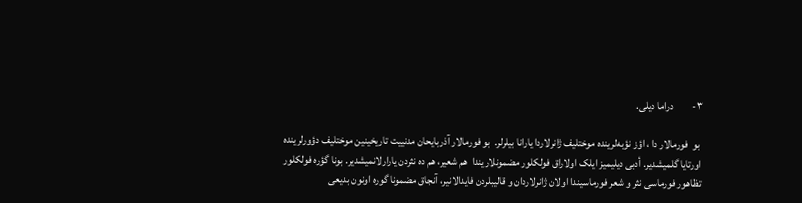۳-         دراما دیلی.

 بو  فورمالار دا ، اؤز نؤبه‌لرینده موختلیف ژانرلاردا یارانا بیلرلر.  بو فورمالار آذربایحان مدنییت تاریخینین موختلیف دؤورلرینده اورتایا گلمیشدیر. أدبی دیلیمیز ایلک اولاراق فولکلور مضمونلاریندا  هم شعیر، هم ده نثردن یارارلانمیشدیر. بونا گؤره فولکلور تظاهور فورماسی نثر و شعر فورماسیندا اولان ژانرلاردان و قالیبلردن فایدالانیر، آنجاق مضمونا گوره اونون بدیعی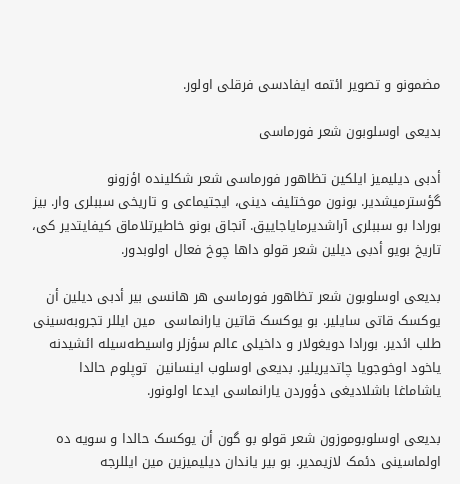مضمونو و تصویر ائتمه ایفادسی فرقلی اولور.

بدیعی اوسلوبون شعر فورماسی

أدبی دیلیمیز ایلکین تظاهور فورماسی شعر شکلینده اؤزونو گؤسترمیشدیر. بونون موختلیف دینی، ایجتیماعی و تاریخی سببلری وار. بیز بورادا بو سببلری آراشدیرمایاجاییق. آنجاق بونو خاطیرتلاماق کیفایتدیر کی، تاریخ بویو أدبی دیلین شعر قولو داها چوخ فعال اولوبدور.

بدیعی اوسلوبون شعر تظاهور فورماسی هر هانسی بیر أدبی دیلین أن یوکسک قاتی سایلیر. بو یوکسک قاتین یارانماسی  مین ایللر تجروبه‌سینی طلب ائدیر. بورادا دویغولار و داخیلی عالم سؤزلر واسیطه‌سیله ائشیدنه یاخود اوخوجویا چاتدیریلیر. بدیعی اوسلوب اینسانین  توپلوم حالدا یاشاماغا باشلادیغی دؤوردن یارانماسی ایدعا اولونور.

بدیعی اوسلوبوموزون شعر قولو بو گون أن یوکسک حالدا و سویه ده اولماسینی دئمک لازیمدیر. بو بیر یاندان دیلیمیزین مین ایللرجه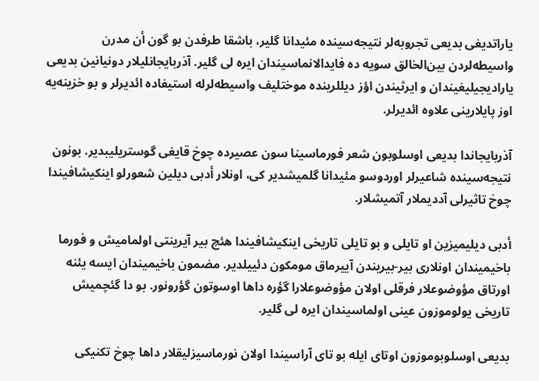یاراتدیغی بدیعی تجروبه‌لر نتیجه‌سینده مئیدانا گلیر، باشقا طرفدن بو گون أن مدرن واسیطه‌لردن بین‌الخالق سویه ده فایدالانماسیندان ایره لی گلیر. آذربایجانلیلار دونیانین بدیعی یارادیجیلیغیندان و ایرثیندن اؤز دیللرینده موختلیف واسیطه‌لرله استیفاده ائدیرلر و بو خزینه‌یه اوز پایلارینی علاوه ائدیرلر.

آذربایجاندا بدیعی اوسلوبون شعر فورماسینا سون عصیرده چوخ قایغی گوستریلیبدیر. بونون نتیجه‌سینده شاعیرلر اوردوسو مئیدانا گلمیشدیر کی، اونلار أدبی دیلین شعورلو اینکیشافیندا چوخ تاثیرلی آددیملار آتمیشلار.

أدبی دیلیمیزین او تایلی و بو تایلی تاریخی اینکیشافیندا هئچ بیر آیرینتی اولمامیش و فورما باخیمیندان اونلاری بیر-بیریندن آییرماق مومکون دئییلدیر. مضمون باخیمیندان ایسه یئنه اورتاق مؤوضوعلار فرقلی اولان مؤوضوعلارا گؤره داها اوسوتون گؤرونور. بو دا گئچمیش تاریخی یولوموزون عینی اولماسیندان ایره لی گلیر.

بدیعی اوسلوبوموزون اوتای ایله بو تای آراسیندا اولان نورماسیزلیقلار داها چوخ تکنیکی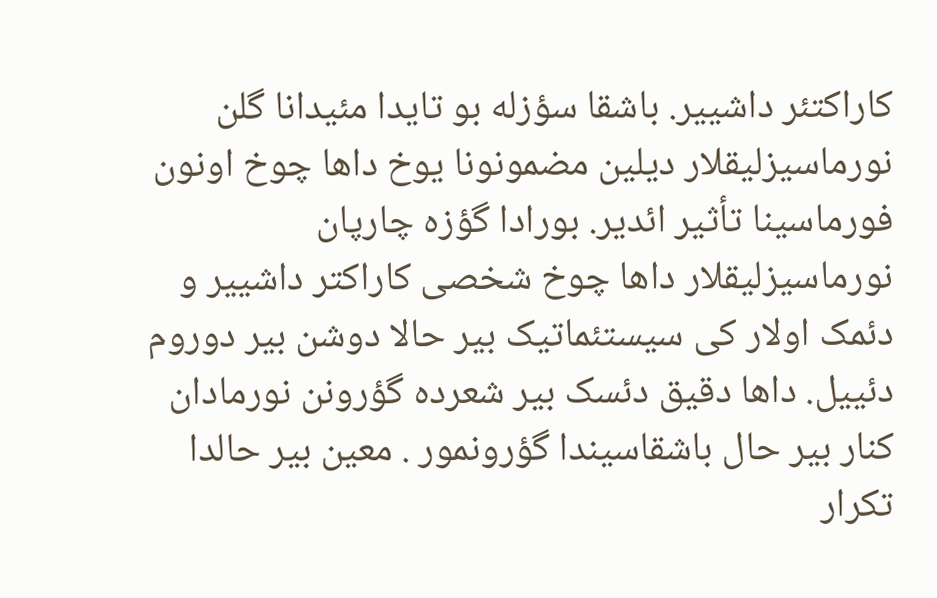کاراکتئر داشییر. باشقا سؤزله بو تایدا مئیدانا گلن نورماسیزلیقلار دیلین مضمونونا یوخ داها چوخ اونون فورماسینا تأثیر ائدیر. بورادا گؤزه چارپان نورماسیزلیقلار داها چوخ شخصی کاراکتر داشییر و دئمک اولار کی سیستئماتیک بیر حالا دوشن بیر دوروم  دئییل. داها دقیق دئسک بیر شعرده گؤرونن نورمادان کنار بیر حال باشقاسیندا گؤرونمور . معین بیر حالدا تکرار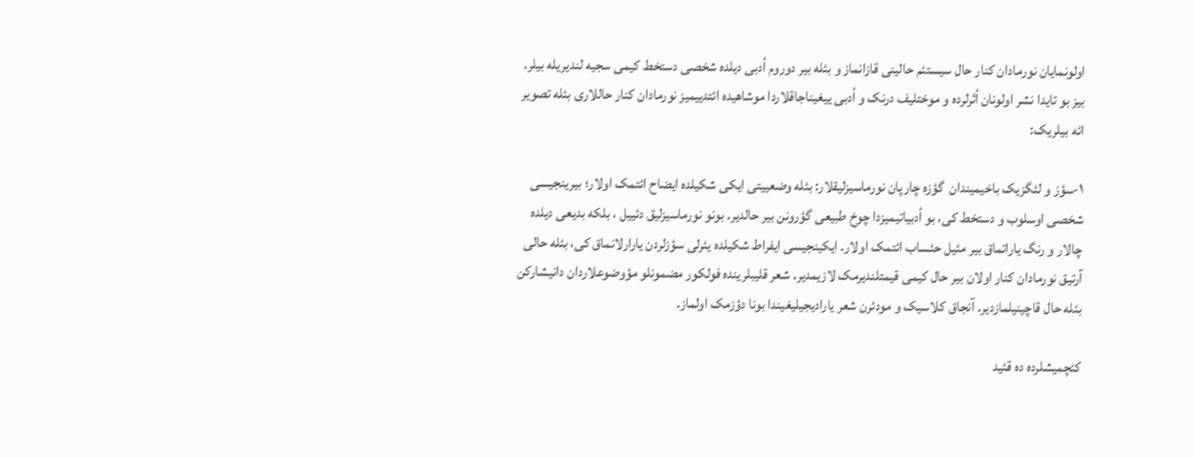اولونمایان نورمادان کنار حال سیستئم حالینی قازانماز و بئله بیر دوروم أدبی دیلده شخصی دستخط کیمی سجیه لندیریله بیلر. بیز بو تایدا نشر اولونان أثرلرده و موختلیف درنک و أدبی ییغیناجاقلاردا موشاهیده ائتدییمیز نورمادان کنار حاللاری بئله تصویر ائه بیلریک:

۱-سؤز و لئگزیک باخیمیندان  گؤزه چارپان نورماسیزلیقلار: بئله وضعییتی ایکی شکیلده ایضاح ائتمک اولار؛ بیرینجیسی شخصی اوسلوب و دستخط کی، بو أدبیاتیمیزدا چوخ طبیعی گؤرونن بیر حالدیر. بونو نورماسیزلیق دئییل ، بلکه بدیعی دیلده چالار و رنگ یاراتماق بیر مئیل حئساب ائتمک اولار. ایکینجیسی ایفراط شکیلده یئرلی سؤزلردن یارارلانماق کی، بئله حالی آرتیق نورمادان کنار اولان بیر حال کیمی قیمتلندیرمک لازیمدیر. شعر قلیبلرینده فولکور مضمونلو مؤوضوعلاردان دانیشارکن بئله حال قاچینیلمازدیر. آنجاق کلاسیک و مودئرن شعر یارادیجیلیغیندا بونا دؤزمک اولماز.

کئچمیشلرده ده قئید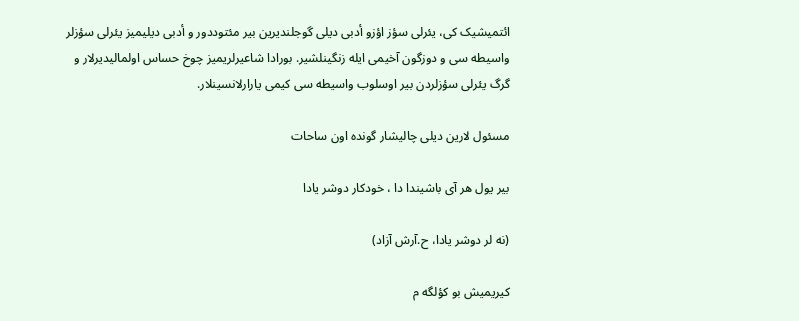ائتمیشیک کی، یئرلی سؤز اؤزو أدبی دیلی گوجلندیرین بیر مئتوددور و أدبی دیلیمیز یئرلی سؤزلر واسیطه سی و دوزگون آخیمی ایله زنگینلشیر. بورادا شاعیرلریمیز چوخ حساس اولمالیدیرلار و گرگ یئرلی سؤزلردن بیر اوسلوب واسیطه سی کیمی یارارلانسینلار.

مسئول لارین دیلی چالیشار گونده اون ساحات

بیر یول هر آی باشیندا دا ، خودکار دوشر یادا

(نه لر دوشر یادا، ح.آرش آزاد)

کیریمیش بو کؤلگه م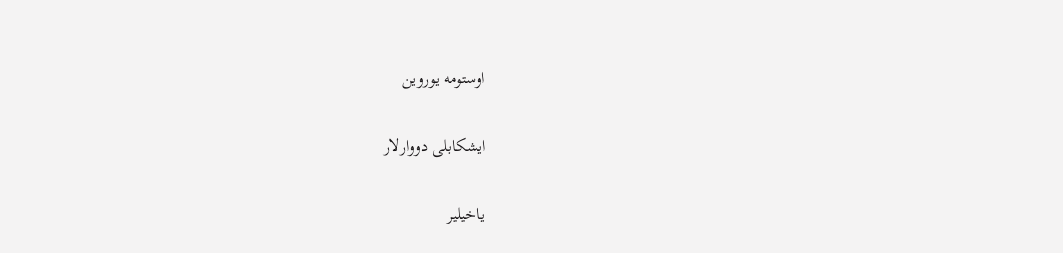اوستومه یوروین

ایشکابلی دووارلار

یاخیلیر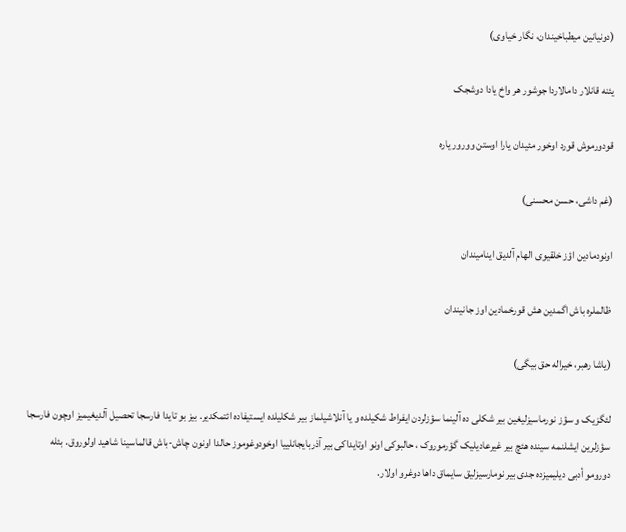(دونیانین میطباخیندان، نگار خیاوی)

یئنه قانلار دامالاردا جوشور هر واخ یادا دوشجک

قودورموش قورد اوخور مئیدان یارا اوستن وورور یاره

(غم داشی، حسن محسنی)

اونودمادین اؤز خلقیوی الهام آلدیق اینامیندان

ظالملره باش اگمدین هش قورخمادین اوز جانیندان

(یاشا رهبر، خیراله حق بیگی)

لئگزیک و سؤز نورماسیزلیغین بیر شکلی ده آلینما سؤزلردن ایفراط شکیلده و یا آنلاشیلماز بیر شکلیلده ایستیفاده ائتمکدیر. بیز بو تایدا فارسجا تحصیل آلدیغیمیز اوچون فارسجا سؤزلرین ایشلنمه سینده هئچ بیر غیرعادیلیک گؤرموروک ، حالبوکی اونو اوتایداکی بیر آذربایجانلییا اوخودوغوموز حالدا اونون چاش-باش قالماسینا شاهید اولوروق. بئله دورومو أدبی دیلیمیزده جدی بیر نومارسیزلیق سایماق داها دوغرو اولار.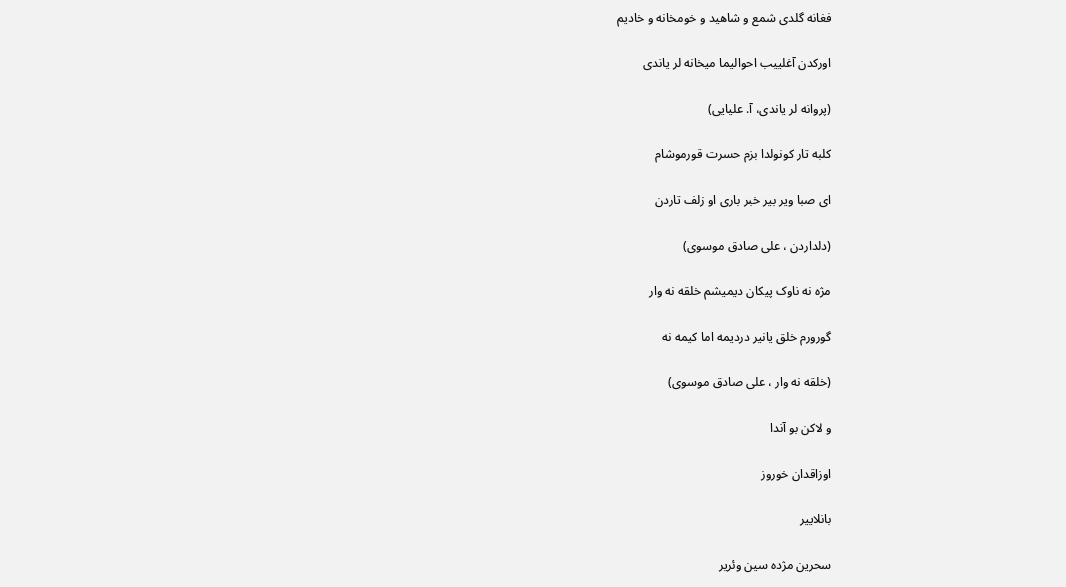فغانه گلدی شمع و شاهید و خومخانه و خادیم

اورکدن آغلییب احوالیما میخانه لر یاندی

(پروانه لر یاندی، آ. علیایی)

کلبه تار کونولدا بزم حسرت قورموشام

ای صبا ویر بیر خبر باری او زلف تاردن

(دلداردن ، علی صادق موسوی)

مژه نه ناوک پیکان دیمیشم خلقه نه وار

گورورم خلق یانیر دردیمه اما کیمه نه

(خلقه نه وار ، علی صادق موسوی)

و لاکن بو آندا

اوزاقدان خوروز

بانلاییر

سحرین مژده سین وئریر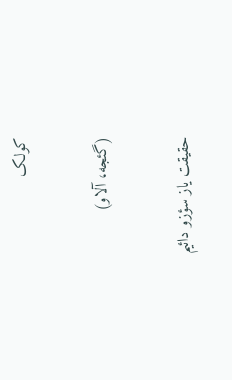کولک

(گئجه، آلاو)

حقیقت یاز سؤزو دائیم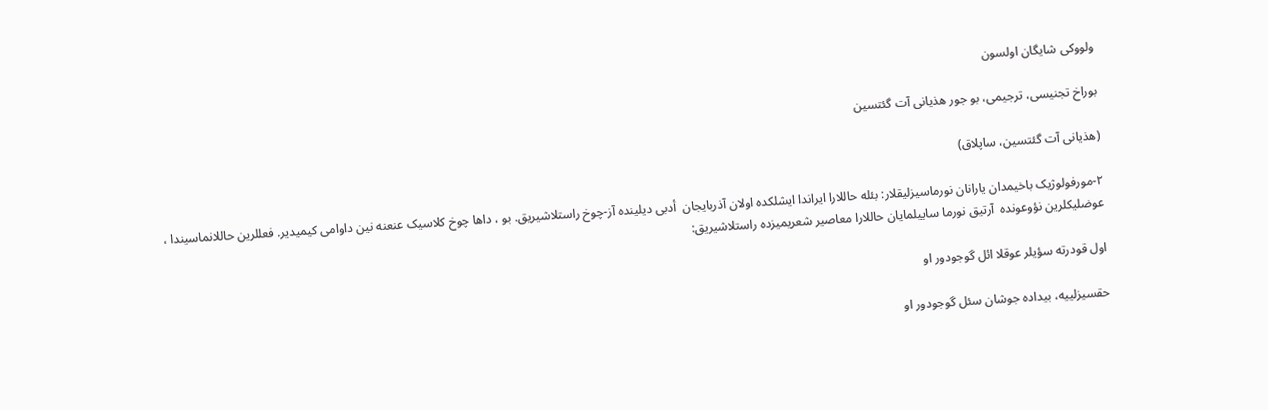ولووکی شایگان اولسون

بوراخ تجنیسی، ترجیمی، بو جور هذیانی آت گئتسین

(هذیانی آت گئتسین، ساپلاق)

۲-مورفولوژیک باخیمدان یارانان نورماسیزلیقلار: بئله حاللارا ایراندا ایشلکده اولان آذربایجان  أدبی دیلینده آز-چوخ راستلاشیریق. بو ، داها چوخ کلاسیک عنعنه نین داوامی کیمیدیر. فعللرین حاللانماسیندا ، عوضلیکلرین نؤوعونده  آرتیق نورما ساییلمایان حاللارا معاصیر شعریمیزده راستلاشیریق:

اول قودرته سؤیلر عوقلا ائل گوجودور او

حقسیزلییه، بیداده جوشان سئل گوجودور او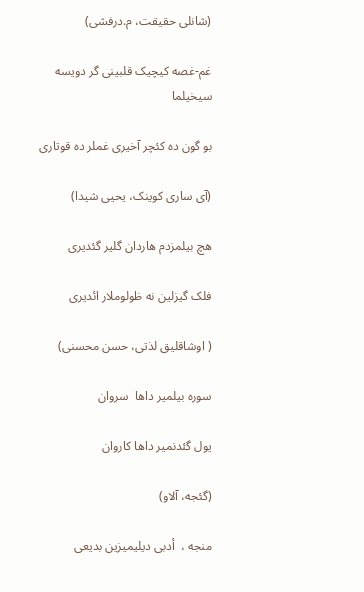(شانلی حقیقت، م.درفشی)

غم-غصه کیچیک قلبینی گر دویسه سیخیلما

بو گون ده کئچر آخیری غملر ده قوتاری

(آی ساری کوینک، یحیی شیدا)

هچ بیلمزدم هاردان گلیر گئدیری

فلک گیزلین نه ظولوملار ائدیری

( اوشاقلیق لذتی، حسن محسنی)

سوره بیلمیر داها  سروان

یول گئدنمیر داها کاروان

(گئجه، آلاو)

منجه ،  أدبی دیلیمیزین بدیعی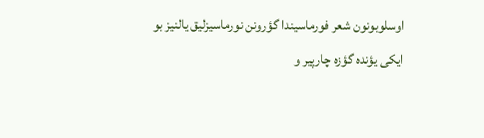اوسلوبونون شعر فورماسیندا گؤرونن نورماسیزلیق یالنیز بو ایکی یؤنده گؤزه چارپیر و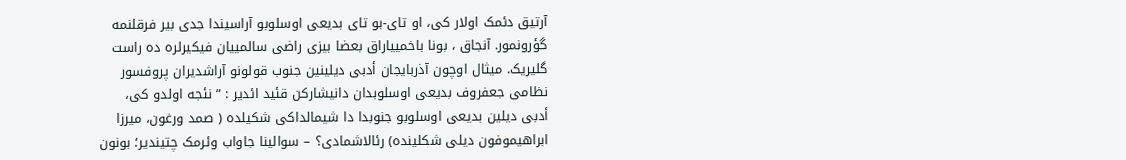آرتیق دئمک اولار کی، او تای-بو تای بدیعی اوسلوبو آراسیندا جدی بیر فرقلنمه گؤرونمور. آنجاق ، بونا باخمییاراق بعضا بیزی راضی سالمییان فیکیرلره ده راست گلیریک. میثال اوچون آذربایجان أدبی دیلینین جنوب قولونو آراشدیران پروفسور نظامی جعفروف بدیعی اوسلوبدان دانیشارکن قئید ائدیر : ” نئجه اولدو کی، أدبی دیلین بدیعی اوسلوبو جنوبدا دا شیمالداکی شکیلده ( صمد ورغون، میرزا ابراهیموفون دیلی شکلینده) رئالاشمادی؟ – سوالینا جاواب وئرمک چتیندیر؛ بونون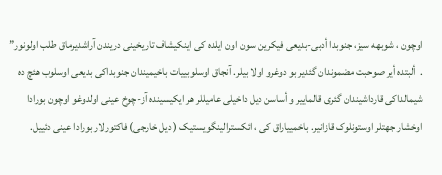اوچون ، شوبهه سیز، جنوبدا أدبی-بدیعی فیکرین سون اون ایلده کی اینکیشاف تاریخینی دریندن آراشدیرماق طلب اولونور” .  ألبتده أیر صوحبت مضموندان گئدیر بو دوغرو اولا بیلر. آنجاق اوسلوبییات باخیمیندان جنوبداکی بدیعی اوسلوب هئچ ده شیمالداکی قارداشیندان گئری قالماییر و أساسن دیل داخیلی عامیللر هر ایکیسینده آز-چوخ عینی اولدوغو اوچون بورادا اوخشار جهتلر اوستونلوک قازانیر. باخمییاراق کی ، ائکسترالینگویستیک ( دیل خارجی) فاکتورلار بورادا عینی دئییل.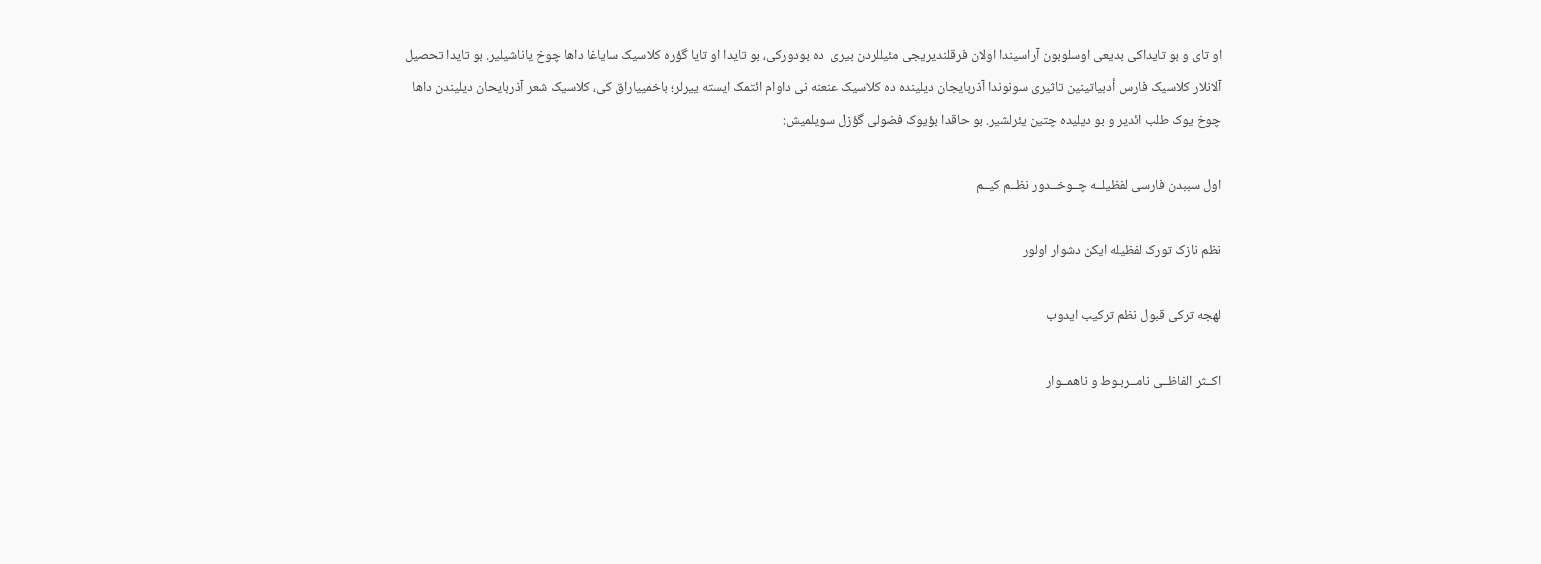او تای و بو تایداکی بدیعی اوسلوبون آراسیندا اولان فرقلندیریجی مئیللردن بیری  ده بودورکی، بو تایدا او تایا گؤره کلاسیک سایاغا داها چوخ یاناشیلیر. بو تایدا تحصیل آلانلار کلاسیک فارس أدبیاتینین تاثیری سونوندا آذربایجان دیلینده ده کلاسیک عنعنه نی داوام ائتمک ایسته ییرلر؛ باخمییاراق کی، کلاسیک شعر آذربایحان دیلیندن داها چوخ یوک طلب ائدیر و بو دیلیده چتین یئرلشیر. بو حاقدا بؤیوک فضولی گؤزل سویلمیش:

اول سببدن فارسی لفظیلــه چــوخــدور نظــم کیــم

نظم نازک تورک لفظیله ایکن دشوار اولور

لهجه ترکی قبول نظم ترکیب ایدوب

اکــثر الفاظــی نامــربـوط و ناهمــوار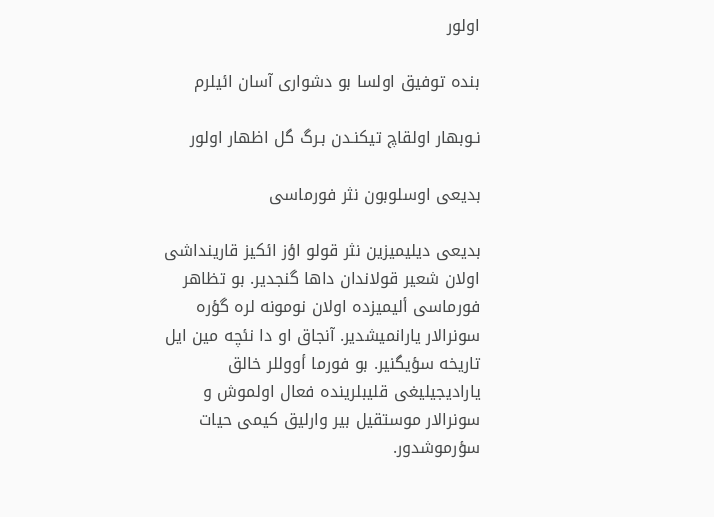اولور

بنده توفیق اولسا بو دشواری آسان ائیلرم

نـوبهار اولقاچ تیکنـدن بـرگ گل اظهار اولور

بدیعی اوسلوبون نثر فورماسی

بدیعی دیلیمیزین نثر قولو اؤز ائکیز قارینداشی اولان شعیر قولاندان داها گنجدیر. بو تظاهر فورماسی ألیمیزده اولان نومونه لره گؤره سونرالار یارانمیشدیر. آنجاق او دا نئچه مین ایل تاریخه سؤیگنیر. بو فورما أووللر خالق یارادیجیلیغی قلیبلرینده فعال اولموش و سونرالار موستقیل بیر وارلیق کیمی حیات سؤرموشدور.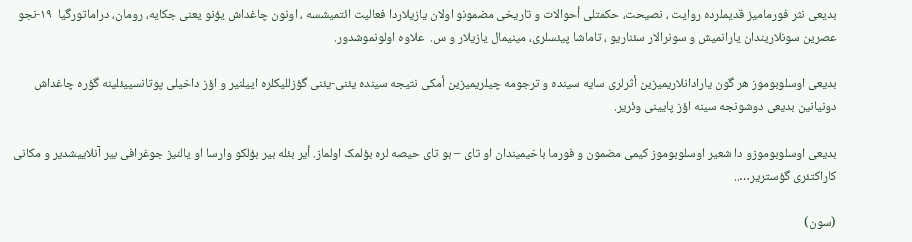بدیعی نثر فورمامیز قدیملرده روایت ، نصیحت، حکمتلی أحوالات و تاریخی مضمونو اولان یازیلاردا فعالیت ائتمیشسه ، اونون چاغداش یؤنو یعنی جکایه، رومان، دراماتورگیا  ۱۹-نجو عصرین سونلاریندان یارانمیش و سونرالار سئناریو ، تاماشا پیئسلری، مینیمال یازیلار و س.  علاوه اولونموشدور.

بدیعی اوسلوبوموز هر گون یارادانلاریمیزین أثرلری سایه سینده و ترجومه چیلریمیزین أمکی نتیجه سینده یئنی-یئنی گؤزللیکلره اییلنیر و اؤز داخیلی پوتانسییئلینه گؤره چاغداش دونیانین بدیعی دوشونجه سینه اؤز پایینی وئریر.

بدیعی اوسلوبوموزو دا شعیر اوسلوبوموز کیمی مضمون و فورما باخیمیندان او تای – بو تای حیصه لره بؤلمک اولماز. أیر بئله بیر بؤلکو وارسا او یالنیز جوغرافی بیر آنلاییشدیر و مکانی کاراکتئری گؤستریر…..

(سون)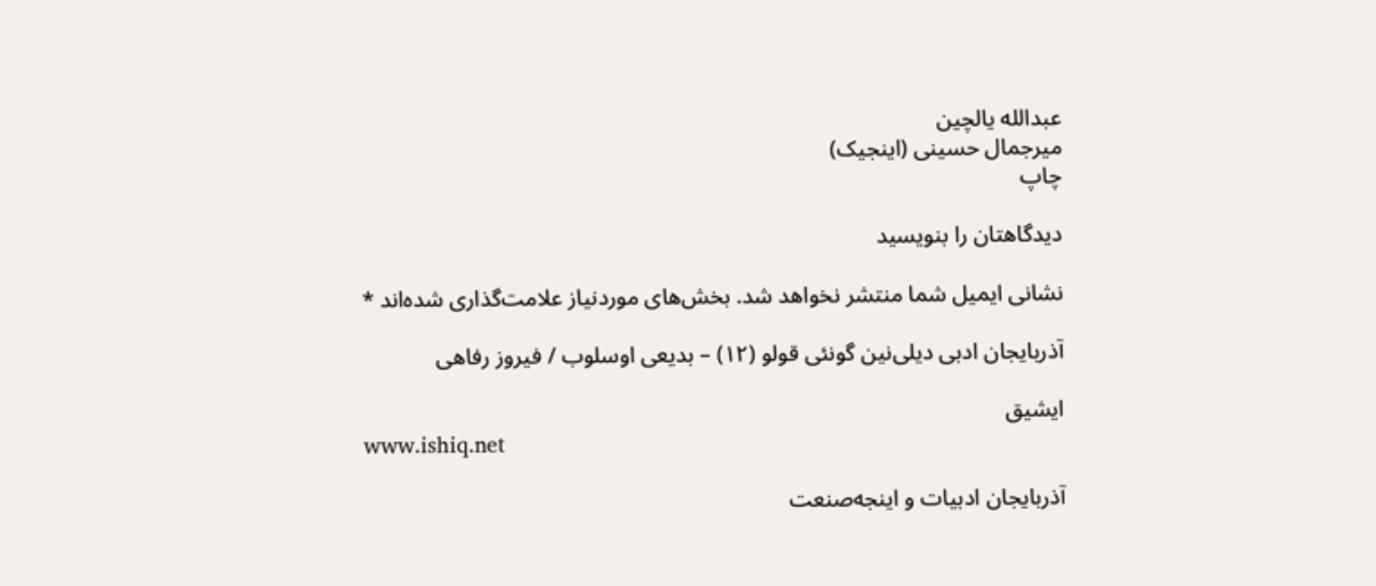عبدالله یالچین
میرجمال حسینی (اینجیک)
چاپ

دیدگاهتان را بنویسید

نشانی ایمیل شما منتشر نخواهد شد. بخش‌های موردنیاز علامت‌گذاری شده‌اند *

آذربایجان ادبی دیلی‌نین گونئی قولو (۱۲) – بدیعی اوسلوب / فیروز رفاهی

ایشیق
www.ishiq.net

آذربایجان ادبیات و اینجه‌صنعت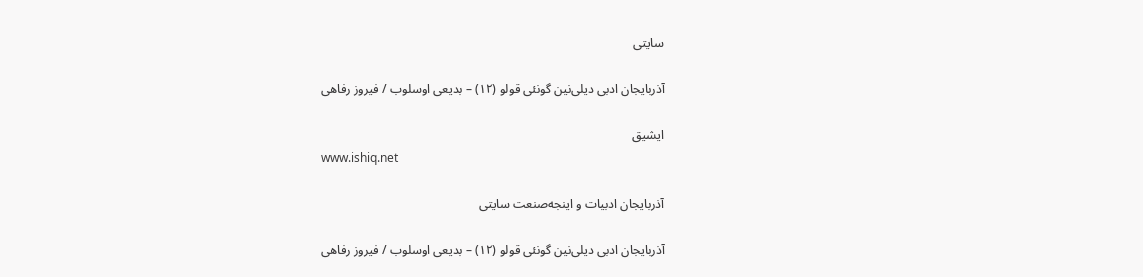سایتی

آذربایجان ادبی دیلی‌نین گونئی قولو (۱۲) – بدیعی اوسلوب / فیروز رفاهی

ایشیق
www.ishiq.net

آذربایجان ادبیات و اینجه‌صنعت سایتی

آذربایجان ادبی دیلی‌نین گونئی قولو (۱۲) – بدیعی اوسلوب / فیروز رفاهی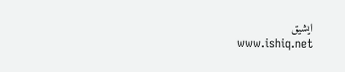ایشیق
www.ishiq.net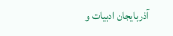آذربایجان ادبیات و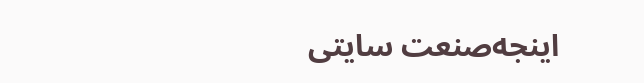اینجه‌صنعت سایتی